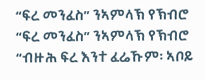“ፍረ መንፈስ” ንኣምላኽ የኽብሮ
“ፍረ መንፈስ” ንኣምላኽ የኽብሮ
“ብዙሕ ፍረ እንተ ፈሬኹም፡ ኣቦይ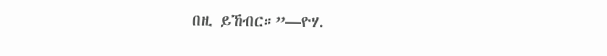በዚ ይኸብር።”—ዮሃ.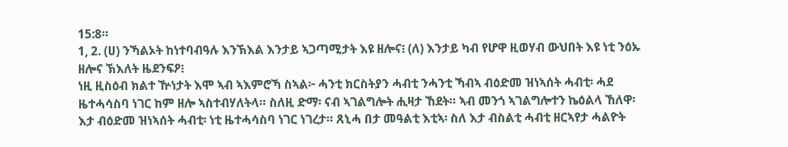15:8።
1, 2. (ሀ) ንኻልኦት ከነተባብዓሉ እንኽእል እንታይ ኣጋጣሚታት እዩ ዘሎና፧ (ለ) እንታይ ካብ የሆዋ ዚወሃብ ውህበት እዩ ነቲ ንዕኡ ዘሎና ኽእለት ዜደንፍዖ፧
ነዚ ዚስዕብ ክልተ ዅነታት እሞ ኣብ ኣእምሮኻ ስኣል፦ ሓንቲ ክርስትያን ሓብቲ ንሓንቲ ኻብኣ ብዕድመ ዝነኣሰት ሓብቲ፡ ሓደ ዜተሓሳስባ ነገር ከም ዘሎ ኣስተብሃለትላ። ስለዚ ድማ፡ ናብ ኣገልግሎት ሒዛታ ኸደት። ኣብ መንጎ ኣገልግሎተን ኬዕልላ ኸለዋ፡ እታ ብዕድመ ዝነኣሰት ሓብቲ፡ ነቲ ዜተሓሳስባ ነገር ነገረታ። ጸኒሓ በታ መዓልቲ እቲኣ፡ ስለ እታ ብስልቲ ሓብቲ ዘርኣየታ ሓልዮት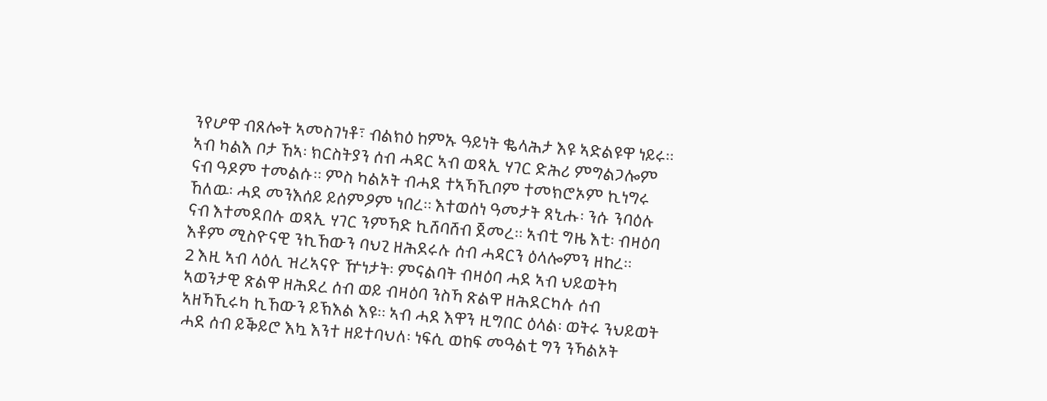ንየሆዋ ብጸሎት ኣመስገነቶ፣ ብልክዕ ከምኡ ዓይነት ቈላሕታ እዩ ኣድልዩዋ ነይሩ። ኣብ ካልእ ቦታ ኸኣ፡ ክርስትያን ሰብ ሓዳር ኣብ ወጻኢ ሃገር ድሕሪ ምግልጋሎም ናብ ዓዶም ተመልሱ። ምስ ካልኦት ብሓደ ተኣኻኺቦም ተመክሮኦም ኪነግሩ ኸለዉ፡ ሓደ መንእሰይ ይሰምዖም ነበረ። እተወሰነ ዓመታት ጸኒሑ፡ ንሱ ንባዕሉ ናብ እተመደበሉ ወጻኢ ሃገር ንምኻድ ኪሸባሸብ ጀመረ። ኣብቲ ግዜ እቲ፡ ብዛዕባ እቶም ሚስዮናዊ ንኪኸውን ባህጊ ዘሕደሩሉ ሰብ ሓዳርን ዕላሎምን ዘከረ።
2 እዚ ኣብ ላዕሊ ዝረኣናዮ ዅነታት፡ ምናልባት ብዛዕባ ሓደ ኣብ ህይወትካ ኣወንታዊ ጽልዋ ዘሕደረ ሰብ ወይ ብዛዕባ ንስኻ ጽልዋ ዘሕደርካሉ ሰብ ኣዘኻኺሩካ ኪኸውን ይኽእል እዩ። ኣብ ሓደ እዋን ዚግበር ዕላል፡ ወትሩ ንህይወት ሓደ ሰብ ይቕይሮ እኳ እንተ ዘይተባህለ፡ ነፍሲ ወከፍ መዓልቲ ግን ንኻልኦት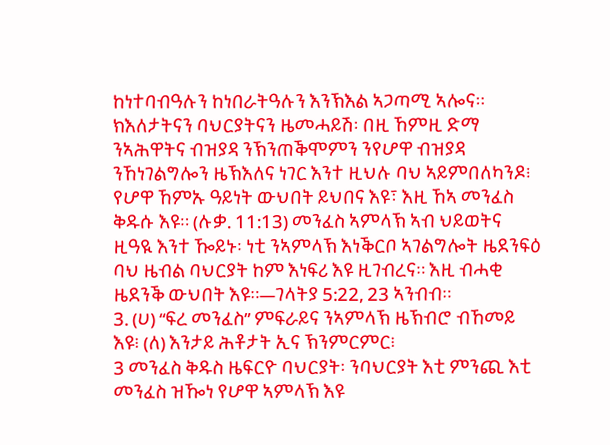ከነተባብዓሉን ከነበራትዓሉን እንኽእል ኣጋጣሚ ኣሎና። ክእለታትናን ባህርያትናን ዜመሓይሽ፡ በዚ ኸምዚ ድማ ንኣሕዋትና ብዝያዳ ንኽንጠቕሞምን ንየሆዋ ብዝያዳ ንኸነገልግሎን ዜኽእለና ነገር እንተ ዚህሉ ባህ ኣይምበለካንዶ፧ የሆዋ ኸምኡ ዓይነት ውህበት ይህበና እዩ፣ እዚ ኸኣ መንፈስ ቅዱሱ እዩ። (ሉቃ. 11:13) መንፈስ ኣምላኽ ኣብ ህይወትና ዚዓዪ እንተ ዀይኑ፡ ነቲ ንኣምላኽ እነቕርቦ ኣገልግሎት ዜደንፍዕ ባህ ዜብል ባህርያት ከም እነፍሪ እዩ ዚገብረና። እዚ ብሓቂ ዜደንቕ ውህበት እዩ።—ገላትያ 5:22, 23 ኣንብብ።
3. (ሀ) “ፍረ መንፈስ” ምፍራይና ንኣምላኽ ዜኽብሮ ብኸመይ እዩ፧ (ለ) እንታይ ሕቶታት ኢና ኽንምርምር፧
3 መንፈስ ቅዱስ ዜፍርዮ ባህርያት፡ ንባህርያት እቲ ምንጪ እቲ መንፈስ ዝዀነ የሆዋ ኣምላኽ እዩ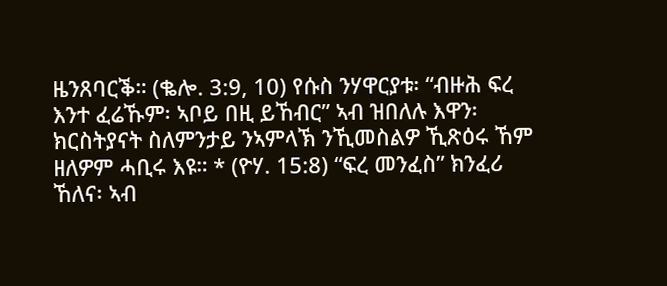ዜንጸባርቕ። (ቈሎ. 3:9, 10) የሱስ ንሃዋርያቱ፡ “ብዙሕ ፍረ እንተ ፈሬኹም፡ ኣቦይ በዚ ይኸብር” ኣብ ዝበለሉ እዋን፡ ክርስትያናት ስለምንታይ ንኣምላኽ ንኺመስልዎ ኺጽዕሩ ኸም ዘለዎም ሓቢሩ እዩ። * (ዮሃ. 15:8) “ፍረ መንፈስ” ክንፈሪ ኸለና፡ ኣብ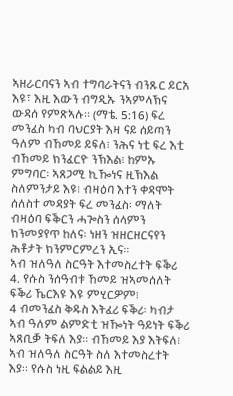ኣዘራርባናን ኣብ ተግባራትናን ብንጹር ይርአ እዩ፣ እዚ እውን ብግዲኡ ንኣምላኽና ውዳሰ የምጽኣሉ። (ማቴ. 5:16) ፍረ መንፈስ ካብ ባህርያት እዛ ናይ ሰይጣን ዓለም ብኸመይ ይፍለ፧ ንሕና ነቲ ፍረ እቲ ብኸመይ ክንፈርዮ ንኽእል፧ ከምኡ ምግባር፡ ኣጸጋሚ ኪዀነና ዚኽእል ስለምንታይ እዩ፧ ብዛዕባ እተን ቀዳሞት ሰለስተ መዳያት ፍረ መንፈስ፡ ማለት ብዛዕባ ፍቕርን ሓጐስን ሰላምን ክንመያየጥ ከለና፡ ነዘን ዝዘርዘርናየን ሕቶታት ክንምርምረን ኢና።
ኣብ ዝለዓለ ስርዓት እተመስረተት ፍቕሪ
4. የሱስ ንሰዓብቱ ኸመይ ዝኣመሰለት ፍቕሪ ኼርእዩ እዩ ምሂርዎም፧
4 ብመንፈስ ቅዱስ እትፈሪ ፍቕሪ፡ ካብታ ኣብ ዓለም ልምድቲ ዝዀነት ዓይነት ፍቕሪ ኣጸቢቓ ትፍለ እያ። ብኸመይ እያ እትፍለ፧ ኣብ ዝለዓለ ስርዓት ስለ እተመስረተት እያ። የሱስ ነዚ ፍልልይ እዚ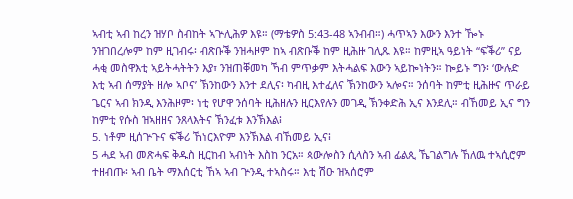ኣብቲ ኣብ ከረን ዝሃቦ ስብከት ኣጕሊሕዎ እዩ። (ማቴዎስ 5:43-48 ኣንብብ።) ሓጥኣን እውን እንተ ዀኑ ንዝገበረሎም ከም ዚገብሩ፡ ብጽቡቕ ንዝሓዞም ከኣ ብጽቡቕ ከም ዚሕዙ ገሊጹ እዩ። ከምዚኣ ዓይነት “ፍቕሪ” ናይ ሓቂ መስዋእቲ ኣይትሓትትን እያ፣ ንዝጠቐመካ ኻብ ምጥቃም እትሓልፍ እውን ኣይኰነትን። ኰይኑ ግን፡ ‘ውሉድ እቲ ኣብ ሰማያት ዘሎ ኣቦና’ ኽንከውን እንተ ደሊና፡ ካብዚ እተፈለና ኽንከውን ኣሎና። ንሰባት ከምቲ ዚሕዙና ጥራይ ጌርና ኣብ ክንዲ እንሕዞም፡ ነቲ የሆዋ ንሰባት ዚሕዘሉን ዚርእየሉን መገዲ ኽንቀድሕ ኢና እንደሊ። ብኸመይ ኢና ግን ከምቲ የሱስ ዝኣዘዘና ንጸላእትና ኽንፈቱ እንኽእል፧
5. ነቶም ዚሰጕጉና ፍቕሪ ኸነርእዮም እንኽእል ብኸመይ ኢና፧
5 ሓደ ኣብ መጽሓፍ ቅዱስ ዚርከብ ኣብነት እስከ ንርአ። ጳውሎስን ሲላስን ኣብ ፊልጲ ኼገልግሉ ኸለዉ ተኣሲሮም ተዘብጡ፡ ኣብ ቤት ማእሰርቲ ኸኣ ኣብ ጕንዲ ተኣስሩ። እቲ ሽዑ ዝኣሰሮም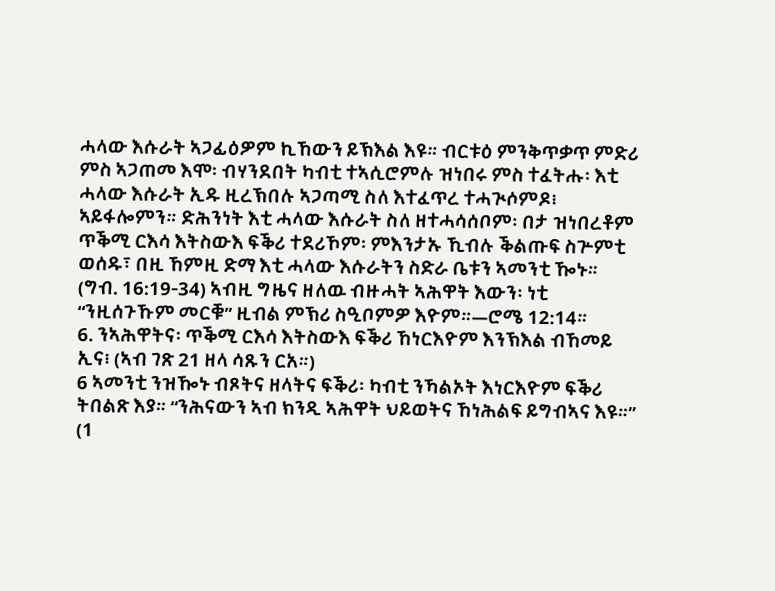ሓላው እሱራት ኣጋፊዕዎም ኪኸውን ይኽእል እዩ። ብርቱዕ ምንቅጥቃጥ ምድሪ ምስ ኣጋጠመ እሞ፡ ብሃንደበት ካብቲ ተኣሲሮምሉ ዝነበሩ ምስ ተፈትሑ፡ እቲ ሓላው እሱራት ኢዱ ዚረኽበሉ ኣጋጣሚ ስለ እተፈጥረ ተሓጒሶምዶ፧ ኣይፋሎምን። ድሕንነት እቲ ሓላው እሱራት ስለ ዘተሓሳሰቦም፡ በታ ዝነበረቶም ጥቕሚ ርእሳ እትስውእ ፍቕሪ ተደሪኾም፡ ምእንታኡ ኺብሉ ቕልጡፍ ስጕምቲ ወሰዱ፣ በዚ ኸምዚ ድማ እቲ ሓላው እሱራትን ስድራ ቤቱን ኣመንቲ ዀኑ። (ግብ. 16:19-34) ኣብዚ ግዜና ዘለዉ ብዙሓት ኣሕዋት እውን፡ ነቲ “ንዚሰጉኹም መርቑ” ዚብል ምኽሪ ስዒቦምዎ እዮም።—ሮሜ 12:14።
6. ንኣሕዋትና፡ ጥቕሚ ርእሳ እትስውእ ፍቕሪ ኸነርእዮም እንኽእል ብኸመይ ኢና፧ (ኣብ ገጽ 21 ዘላ ሳጹን ርአ።)
6 ኣመንቲ ንዝዀኑ ብጾትና ዘላትና ፍቕሪ፡ ካብቲ ንኻልኦት እነርእዮም ፍቕሪ ትበልጽ እያ። “ንሕናውን ኣብ ክንዲ ኣሕዋት ህይወትና ኸነሕልፍ ይግብኣና እዩ።” (1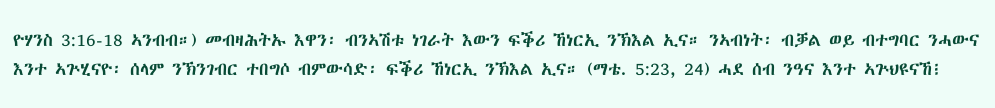ዮሃንስ 3:16-18 ኣንብብ።) መብዛሕትኡ እዋን፡ ብንኣሽቱ ነገራት እውን ፍቕሪ ኸነርኢ ንኽእል ኢና። ንኣብነት፡ ብቓል ወይ ብተግባር ንሓውና እንተ ኣጕሂናዮ፡ ሰላም ንኽንገብር ተበግሶ ብምውሳድ፡ ፍቕሪ ኸነርኢ ንኽእል ኢና። (ማቴ. 5:23, 24) ሓደ ሰብ ንዓና እንተ ኣጕህዩናኸ፧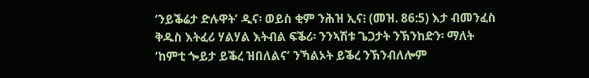‘ንይቕሬታ ድሉዋት’ ዲና፡ ወይስ ቂም ንሕዝ ኢና፧ (መዝ. 86:5) እታ ብመንፈስ ቅዱስ እትፈሪ ሃልሃል እትብል ፍቕሪ፡ ንንኣሽቱ ጌጋታት ንኽንከድን፡ ማለት ‘ከምቲ ጐይታ ይቕረ ዝበለልና’ ንኻልኦት ይቕረ ንኽንብለሎም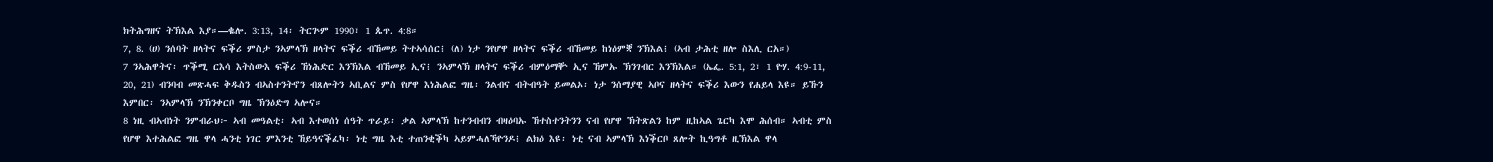ክትሕግዘና ትኽእል እያ።—ቈሎ. 3:13, 14፡ ትርጕም 1990፣ 1 ጴጥ. 4:8።
7, 8. (ሀ) ንሰባት ዘላትና ፍቕሪ ምስታ ንኣምላኽ ዘላትና ፍቕሪ ብኸመይ ትተኣሳሰር፧ (ለ) ነታ ንየሆዋ ዘላትና ፍቕሪ ብኸመይ ከነዕምቛ ንኽእል፧ (ኣብ ታሕቲ ዘሎ ስእሊ ርአ።)
7 ንኣሕዋትና፡ ጥቕሚ ርእሳ እትስውእ ፍቕሪ ኸነሕድር እንኽእል ብኸመይ ኢና፧ ንኣምላኽ ዘላትና ፍቕሪ ብምዕማቝ ኢና ኸምኡ ኽንገብር እንኽእል። (ኤፌ. 5:1, 2፣ 1 ዮሃ. 4:9-11, 20, 21) ብንባብ መጽሓፍ ቅዱስን ብኣስተንትኖን ብጸሎትን ኣቢልና ምስ የሆዋ እነሕልፎ ግዜ፡ ንልብና ብትብዓት ይመልኦ፡ ነታ ንሰማያዊ ኣቦና ዘላትና ፍቕሪ እውን የሐይላ እዩ። ይኹን እምበር፡ ንኣምላኽ ንኽንቀርቦ ግዜ ኽንዕድግ ኣሎና።
8 ነዚ ብኣብነት ንምብራህ፦ ኣብ መዓልቲ፡ ኣብ እተወሰነ ሰዓት ጥራይ፡ ቃል ኣምላኽ ከተንብብን ብዛዕባኡ ኸተስተንትንን ናብ የሆዋ ኽትጽልን ከም ዚከኣል ጌርካ እሞ ሕሰብ። ኣብቲ ምስ የሆዋ እተሕልፎ ግዜ ዋላ ሓንቲ ነገር ምእንቲ ኸይዓናቕፈካ፡ ነቲ ግዜ እቲ ተጠንቂቕካ ኣይምሓለኻዮንዶ፧ ልክዕ እዩ፡ ነቲ ናብ ኣምላኽ እነቕርቦ ጸሎት ኪዓግቶ ዚኽእል ዋላ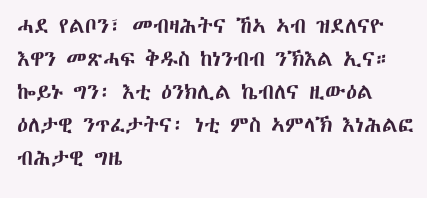ሓደ የልቦን፣ መብዛሕትና ኸኣ ኣብ ዝደለናዮ እዋን መጽሓፍ ቅዱስ ከነንብብ ንኽእል ኢና። ኰይኑ ግን፡ እቲ ዕንክሊል ኬብለና ዚውዕል ዕለታዊ ንጥፈታትና፡ ነቲ ምስ ኣምላኽ እነሕልፎ ብሕታዊ ግዜ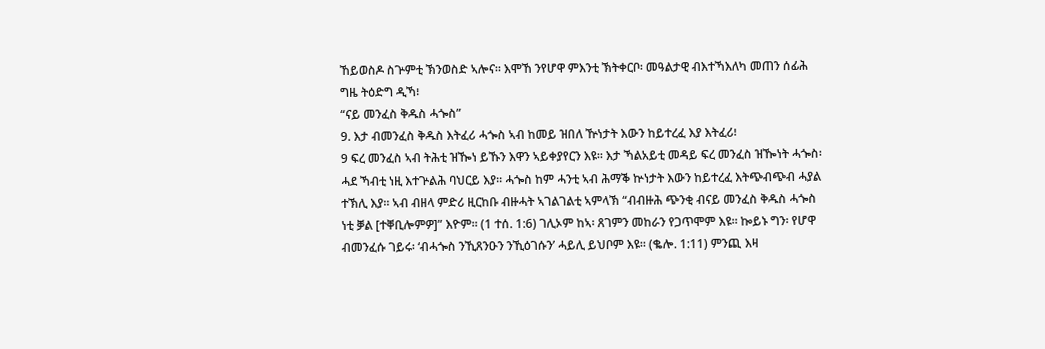ኸይወስዶ ስጕምቲ ኽንወስድ ኣሎና። እሞኸ ንየሆዋ ምእንቲ ኽትቀርቦ፡ መዓልታዊ ብእተኻእለካ መጠን ሰፊሕ ግዜ ትዕድግ ዲኻ፧
“ናይ መንፈስ ቅዱስ ሓጐስ”
9. እታ ብመንፈስ ቅዱስ እትፈሪ ሓጐስ ኣብ ከመይ ዝበለ ዅነታት እውን ከይተረፈ እያ እትፈሪ፧
9 ፍረ መንፈስ ኣብ ትሕቲ ዝዀነ ይኹን እዋን ኣይቀያየርን እዩ። እታ ኻልአይቲ መዳይ ፍረ መንፈስ ዝዀነት ሓጐስ፡ ሓደ ኻብቲ ነዚ እተጕልሕ ባህርይ እያ። ሓጐስ ከም ሓንቲ ኣብ ሕማቕ ኵነታት እውን ከይተረፈ እትጭብጭብ ሓያል ተኽሊ እያ። ኣብ ብዘላ ምድሪ ዚርከቡ ብዙሓት ኣገልገልቲ ኣምላኽ “ብብዙሕ ጭንቂ ብናይ መንፈስ ቅዱስ ሓጐስ ነቲ ቓል [ተቐቢሎምዎ]” እዮም። (1 ተሰ. 1:6) ገሊኦም ከኣ፡ ጸገምን መከራን የጋጥሞም እዩ። ኰይኑ ግን፡ የሆዋ ብመንፈሱ ገይሩ፡ ‘ብሓጐስ ንኺጸንዑን ንኺዕገሱን’ ሓይሊ ይህቦም እዩ። (ቈሎ. 1:11) ምንጪ እዛ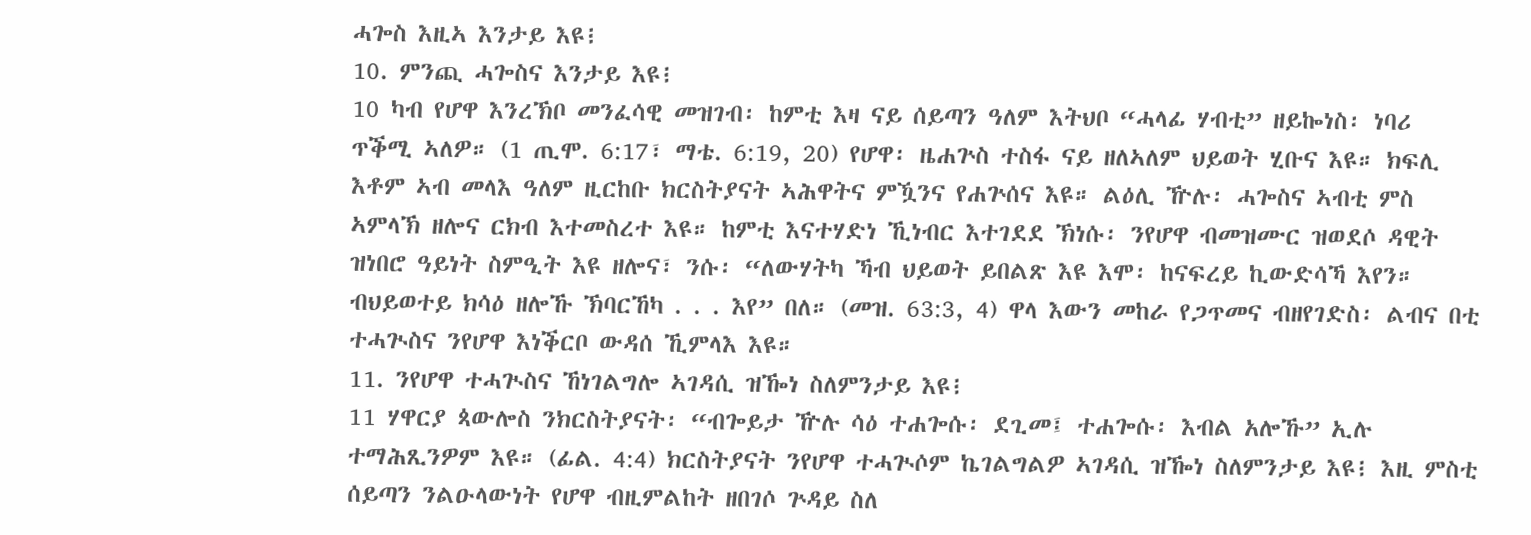ሓጐስ እዚኣ እንታይ እዩ፧
10. ምንጪ ሓጐስና እንታይ እዩ፧
10 ካብ የሆዋ እንረኽቦ መንፈሳዊ መዝገብ፡ ከምቲ እዛ ናይ ሰይጣን ዓለም እትህቦ “ሓላፊ ሃብቲ” ዘይኰነስ፡ ነባሪ ጥቕሚ ኣለዎ። (1 ጢሞ. 6:17፣ ማቴ. 6:19, 20) የሆዋ፡ ዜሐጕስ ተስፋ ናይ ዘለኣለም ህይወት ሂቡና እዩ። ክፍሊ እቶም ኣብ መላእ ዓለም ዚርከቡ ክርስትያናት ኣሕዋትና ምዃንና የሐጕሰና እዩ። ልዕሊ ዅሉ፡ ሓጐስና ኣብቲ ምስ ኣምላኽ ዘሎና ርክብ እተመስረተ እዩ። ከምቲ እናተሃድነ ኺነብር እተገደደ ኽነሱ፡ ንየሆዋ ብመዝሙር ዝወደሶ ዳዊት ዝነበሮ ዓይነት ስምዒት እዩ ዘሎና፣ ንሱ፡ “ለውሃትካ ኻብ ህይወት ይበልጽ እዩ እሞ፡ ከናፍረይ ኪውድሳኻ እየን። ብህይወተይ ክሳዕ ዘሎኹ ኽባርኸካ . . . እየ” በለ። (መዝ. 63:3, 4) ዋላ እውን መከራ የጋጥመና ብዘየገድስ፡ ልብና በቲ ተሓጒስና ንየሆዋ እነቕርቦ ውዳሰ ኺምላእ እዩ።
11. ንየሆዋ ተሓጒስና ኸነገልግሎ ኣገዳሲ ዝዀነ ስለምንታይ እዩ፧
11 ሃዋርያ ጳውሎስ ንክርስትያናት፡ “ብጐይታ ዅሉ ሳዕ ተሐጐሱ፡ ደጊመ፤ ተሐጐሱ፡ እብል አሎኹ” ኢሉ ተማሕጺንዎም እዩ። (ፊል. 4:4) ክርስትያናት ንየሆዋ ተሓጒሶም ኬገልግልዎ ኣገዳሲ ዝዀነ ስለምንታይ እዩ፧ እዚ ምስቲ ሰይጣን ንልዑላውነት የሆዋ ብዚምልከት ዘበገሶ ጕዳይ ስለ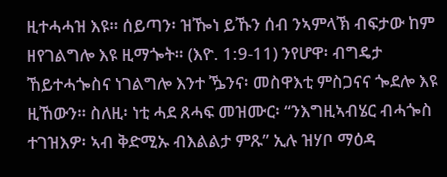ዚተሓሓዝ እዩ። ሰይጣን፡ ዝዀነ ይኹን ሰብ ንኣምላኽ ብፍታው ከም ዘየገልግሎ እዩ ዚማጐት። (እዮ. 1:9-11) ንየሆዋ፡ ብግዴታ ኸይተሓጐስና ነገልግሎ እንተ ዄንና፡ መስዋእቲ ምስጋናና ጐደሎ እዩ ዚኸውን። ስለዚ፡ ነቲ ሓደ ጸሓፍ መዝሙር፡ “ንእግዚኣብሄር ብሓጐስ ተገዝእዎ፡ ኣብ ቅድሚኡ ብእልልታ ምጹ” ኢሉ ዝሃቦ ማዕዳ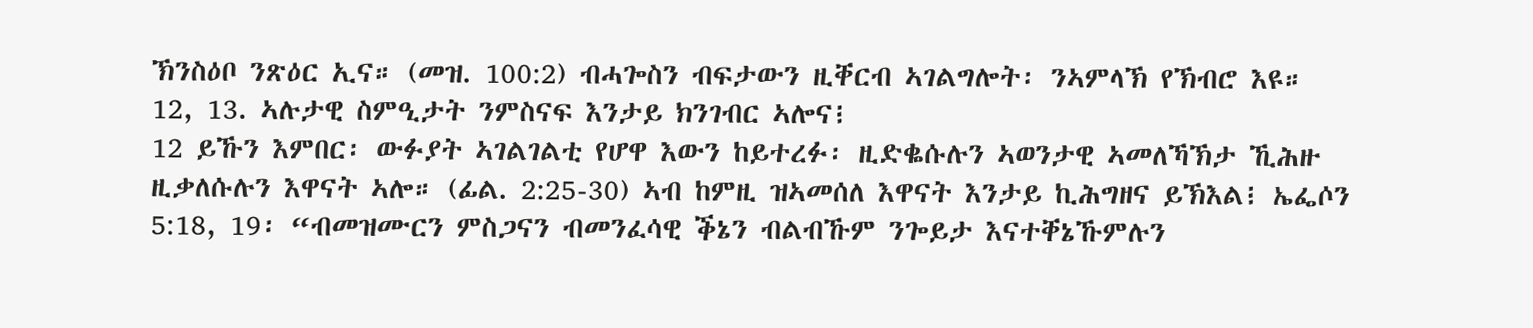ኽንስዕቦ ንጽዕር ኢና። (መዝ. 100:2) ብሓጐስን ብፍታውን ዚቐርብ ኣገልግሎት፡ ንኣምላኽ የኽብሮ እዩ።
12, 13. ኣሉታዊ ስምዒታት ንምስናፍ እንታይ ክንገብር ኣሎና፧
12 ይኹን እምበር፡ ውፉያት ኣገልገልቲ የሆዋ እውን ከይተረፉ፡ ዚድቈሱሉን ኣወንታዊ ኣመለኻኽታ ኺሕዙ ዚቃለሱሉን እዋናት ኣሎ። (ፊል. 2:25-30) ኣብ ከምዚ ዝኣመሰለ እዋናት እንታይ ኪሕግዘና ይኽእል፧ ኤፌሶን 5:18, 19፡ “ብመዝሙርን ምስጋናን ብመንፈሳዊ ቕኔን ብልብኹም ንጐይታ እናተቐኔኹምሉን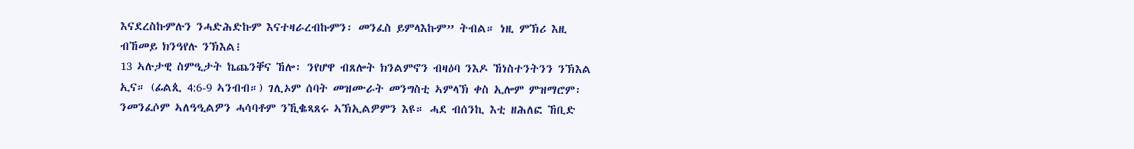እናደረስኩምሉን ንሓድሕድኩም እናተዛራረብኩምን፡ መንፈስ ይምላእኩም” ትብል። ነዚ ምኽሪ እዚ ብኸመይ ክንዓየሉ ንኽእል፧
13 ኣሉታዊ ስምዒታት ኬጨንቐና ኸሎ፡ ንየሆዋ ብጸሎት ክንልምኖን ብዛዕባ ንእዶ ኸነስተንትንን ንኽእል ኢና። (ፊልጲ 4:6-9 ኣንብብ።) ገሊኦም ሰባት መዝሙራት መንግስቲ ኣምላኽ ቀስ ኢሎም ምዝማሮም፡ ንመንፈሶም ኣለዓዒልዎን ሓሳባቶም ንኺቈጻጸሩ ኣኽኢልዎምን እዩ። ሓደ ብሰንኪ እቲ ዘሕለፎ ኸቢድ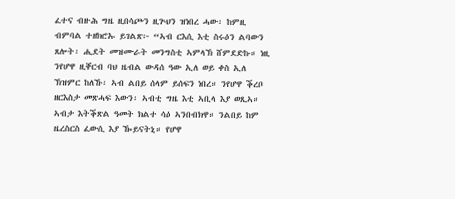ፈተና ብዙሕ ግዜ ዚበሳጮን ዚጕህን ዝነበረ ሓው፡ ከምዚ ብምባል ተዘክሮኡ ይገልጽ፦ “ኣብ ርእሲ እቲ ስሩዕን ልባውን ጸሎት፡ ሒደት መዝሙራት መንግስቲ ኣምላኽ ሸምደድኩ። ነዚ ንየሆዋ ዚቐርብ ባህ ዜብል ውዳሰ ዓው ኢለ ወይ ቀስ ኢለ ኽዝምር ከለኹ፡ ኣብ ልበይ ሰላም ይሰፍን ነበረ። ንየሆዋ ቕረቦ ዘርእስታ መጽሓፍ እውን፡ ኣብቲ ግዜ እቲ ኣቢላ እያ ወጺኣ። ኣብታ እትቕጽል ዓመት ክልተ ሳዕ ኣንበብክዋ። ንልበይ ከም ዜረስርስ ፈውሲ እያ ዀይናትኒ። የሆዋ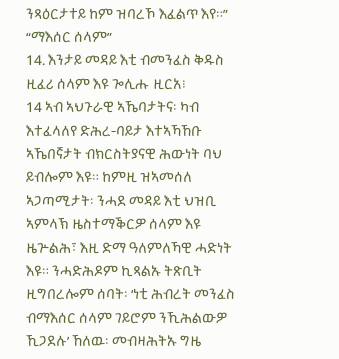ንጻዕርታተይ ከም ዝባረኾ እፈልጥ እየ።”
“ማእሰር ሰላም”
14. እንታይ መዳይ እቲ ብመንፈስ ቅዱስ ዚፈሪ ሰላም እዩ ጐሊሑ ዚርአ፧
14 ኣብ ኣህጉራዊ ኣኼባታትና፡ ካብ እተፈላለየ ድሕረ-ባይታ እተኣኻኸቡ ኣኼበኛታት ብክርስትያናዊ ሕውነት ባህ ይብሎም እዩ። ከምዚ ዝኣመሰለ ኣጋጣሚታት፡ ንሓደ መዳይ እቲ ህዝቢ ኣምላኽ ዜስተማቕርዎ ሰላም እዩ ዜጕልሕ፣ እዚ ድማ ዓለምለኻዊ ሓድነት እዩ። ንሓድሕዶም ኪጻልኡ ትጽቢት ዚግበረሎም ሰባት፡ ‘ነቲ ሕብረት መንፈስ ብማእሰር ሰላም ገይሮም ንኺሕልውዎ ኺጋደሉ’ ኸለዉ፡ መብዛሕትኡ ግዜ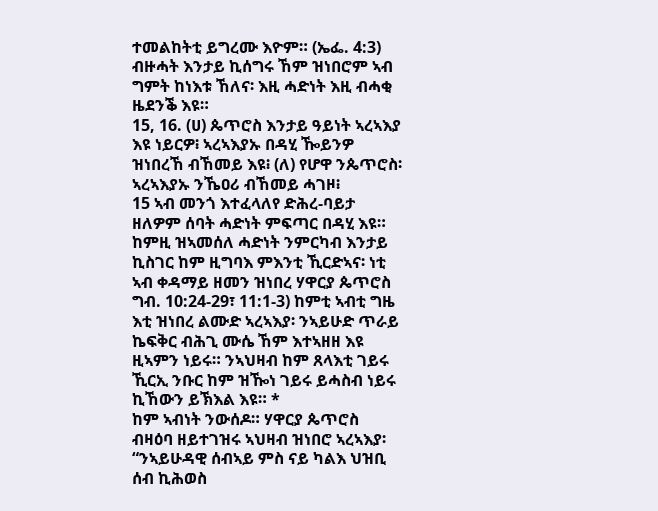ተመልከትቲ ይግረሙ እዮም። (ኤፌ. 4:3) ብዙሓት እንታይ ኪሰግሩ ኸም ዝነበሮም ኣብ ግምት ከነእቱ ኸለና፡ እዚ ሓድነት እዚ ብሓቂ ዜደንቕ እዩ።
15, 16. (ሀ) ጴጥሮስ እንታይ ዓይነት ኣረኣእያ እዩ ነይርዎ፧ ኣረኣእያኡ በዳሂ ዀይንዎ ዝነበረኸ ብኸመይ እዩ፧ (ለ) የሆዋ ንጴጥሮስ፡ ኣረኣእያኡ ንኼዐሪ ብኸመይ ሓገዞ፧
15 ኣብ መንጎ እተፈላለየ ድሕረ-ባይታ ዘለዎም ሰባት ሓድነት ምፍጣር በዳሂ እዩ። ከምዚ ዝኣመሰለ ሓድነት ንምርካብ እንታይ ኪስገር ከም ዚግባእ ምእንቲ ኺርድኣና፡ ነቲ ኣብ ቀዳማይ ዘመን ዝነበረ ሃዋርያ ጴጥሮስ ግብ. 10:24-29፣ 11:1-3) ከምቲ ኣብቲ ግዜ እቲ ዝነበረ ልሙድ ኣረኣእያ፡ ንኣይሁድ ጥራይ ኬፍቅር ብሕጊ ሙሴ ኸም እተኣዘዘ እዩ ዚኣምን ነይሩ። ንኣህዛብ ከም ጸላእቲ ገይሩ ኺርኢ ንቡር ከም ዝዀነ ገይሩ ይሓስብ ነይሩ ኪኸውን ይኽእል እዩ። *
ከም ኣብነት ንውሰዶ። ሃዋርያ ጴጥሮስ ብዛዕባ ዘይተገዝሩ ኣህዛብ ዝነበሮ ኣረኣእያ፡ “ንኣይሁዳዊ ሰብኣይ ምስ ናይ ካልእ ህዝቢ ሰብ ኪሕወስ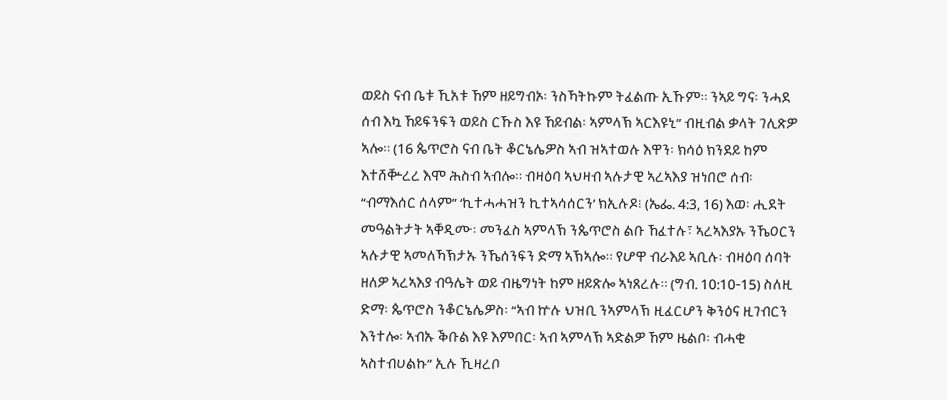ወይስ ናብ ቤቱ ኺአቱ ኸም ዘይግብኦ፡ ንስኻትኩም ትፈልጡ ኢኹም። ንኣይ ግና፡ ንሓደ ሰብ እኳ ኸይፍንፍን ወይስ ርኹስ እዩ ኸይብል፡ ኣምላኽ ኣርእዩኒ” ብዚብል ቃላት ገሊጽዎ ኣሎ። (16 ጴጥሮስ ናብ ቤት ቆርኔሌዎስ ኣብ ዝኣተወሉ እዋን፡ ክሳዕ ክንደይ ከም እተሸቝረረ እሞ ሕስብ ኣብሎ። ብዛዕባ ኣህዛብ ኣሉታዊ ኣረኣእያ ዝነበሮ ሰብ፡ “ብማእሰር ሰላም” ‘ኪተሓሓዝን ኪተኣሳሰርን’ ክኢሉዶ፧ (ኤፌ. 4:3, 16) እወ፡ ሒደት መዓልትታት ኣቐዲሙ፡ መንፈስ ኣምላኽ ንጴጥሮስ ልቡ ኸፈተሉ፣ ኣረኣእያኡ ንኼዐርን ኣሉታዊ ኣመለኻኽታኡ ንኼሰንፍን ድማ ኣኽኣሎ። የሆዋ ብራእይ ኣቢሉ፡ ብዛዕባ ሰባት ዘለዎ ኣረኣእያ ብዓሌት ወይ ብዜግነት ከም ዘይጽሎ ኣነጸረሉ። (ግብ. 10:10-15) ስለዚ ድማ፡ ጴጥሮስ ንቆርኔሌዎስ፡ “ኣብ ኵሉ ህዝቢ ንኣምላኽ ዚፈርሆን ቅንዕና ዚገብርን እንተሎ፡ ኣብኡ ቕቡል እዩ እምበር፡ ኣብ ኣምላኽ ኣድልዎ ኸም ዜልቦ፡ ብሓቂ ኣስተብሀልኩ” ኢሉ ኺዛረቦ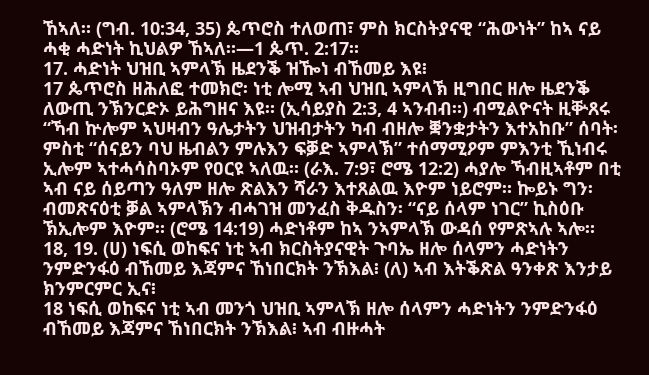ኸኣለ። (ግብ. 10:34, 35) ጴጥሮስ ተለወጠ፣ ምስ ክርስትያናዊ “ሕውነት” ከኣ ናይ ሓቂ ሓድነት ኪህልዎ ኸኣለ።—1 ጴጥ. 2:17።
17. ሓድነት ህዝቢ ኣምላኽ ዜደንቕ ዝዀነ ብኸመይ እዩ፧
17 ጴጥሮስ ዘሕለፎ ተመክሮ፡ ነቲ ሎሚ ኣብ ህዝቢ ኣምላኽ ዚግበር ዘሎ ዜደንቕ ለውጢ ንኽንርድኦ ይሕግዘና እዩ። (ኢሳይያስ 2:3, 4 ኣንብብ።) ብሚልዮናት ዚቝጸሩ “ኻብ ኵሎም ኣህዛብን ዓሌታትን ህዝብታትን ካብ ብዘሎ ቛንቋታትን እተአከቡ” ሰባት፡ ምስቲ “ሰናይን ባህ ዜብልን ምሉእን ፍቓድ ኣምላኽ” ተሰማሚዖም ምእንቲ ኺነብሩ ኢሎም ኣተሓሳስባኦም የዐርዩ ኣለዉ። (ራእ. 7:9፣ ሮሜ 12:2) ሓያሎ ኻብዚኣቶም በቲ ኣብ ናይ ሰይጣን ዓለም ዘሎ ጽልእን ሻራን እተጸልዉ እዮም ነይሮም። ኰይኑ ግን፡ ብመጽናዕቲ ቓል ኣምላኽን ብሓገዝ መንፈስ ቅዱስን፡ “ናይ ሰላም ነገር” ኪስዕቡ ኽኢሎም እዮም። (ሮሜ 14:19) ሓድነቶም ከኣ ንኣምላኽ ውዳሰ የምጽኣሉ ኣሎ።
18, 19. (ሀ) ነፍሲ ወከፍና ነቲ ኣብ ክርስትያናዊት ጉባኤ ዘሎ ሰላምን ሓድነትን ንምድንፋዕ ብኸመይ እጃምና ኸነበርክት ንኽእል፧ (ለ) ኣብ እትቕጽል ዓንቀጽ እንታይ ክንምርምር ኢና፧
18 ነፍሲ ወከፍና ነቲ ኣብ መንጎ ህዝቢ ኣምላኽ ዘሎ ሰላምን ሓድነትን ንምድንፋዕ ብኸመይ እጃምና ኸነበርክት ንኽእል፧ ኣብ ብዙሓት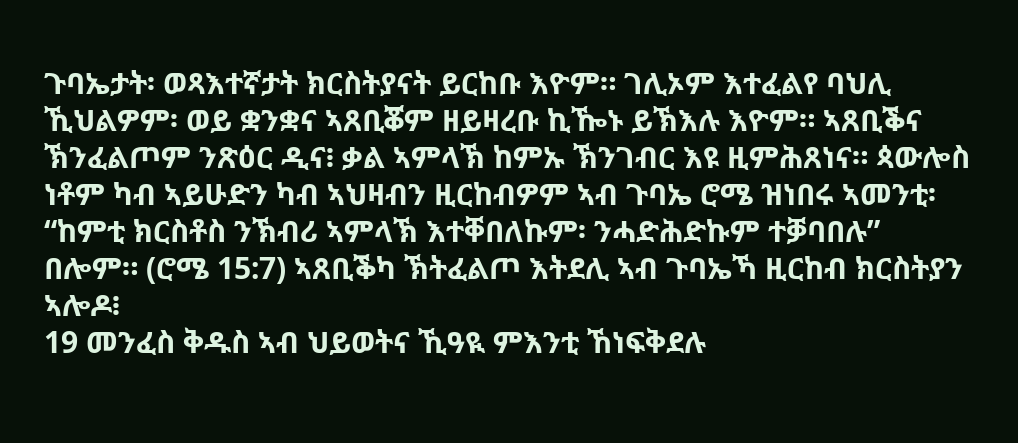ጉባኤታት፡ ወጻእተኛታት ክርስትያናት ይርከቡ እዮም። ገሊኦም እተፈልየ ባህሊ ኺህልዎም፡ ወይ ቋንቋና ኣጸቢቖም ዘይዛረቡ ኪዀኑ ይኽእሉ እዮም። ኣጸቢቕና ኽንፈልጦም ንጽዕር ዲና፧ ቃል ኣምላኽ ከምኡ ኽንገብር እዩ ዚምሕጸነና። ጳውሎስ ነቶም ካብ ኣይሁድን ካብ ኣህዛብን ዚርከብዎም ኣብ ጉባኤ ሮሜ ዝነበሩ ኣመንቲ፡ “ከምቲ ክርስቶስ ንኽብሪ ኣምላኽ እተቐበለኩም፡ ንሓድሕድኩም ተቓባበሉ” በሎም። (ሮሜ 15:7) ኣጸቢቕካ ኽትፈልጦ እትደሊ ኣብ ጉባኤኻ ዚርከብ ክርስትያን ኣሎዶ፧
19 መንፈስ ቅዱስ ኣብ ህይወትና ኺዓዪ ምእንቲ ኸነፍቅደሉ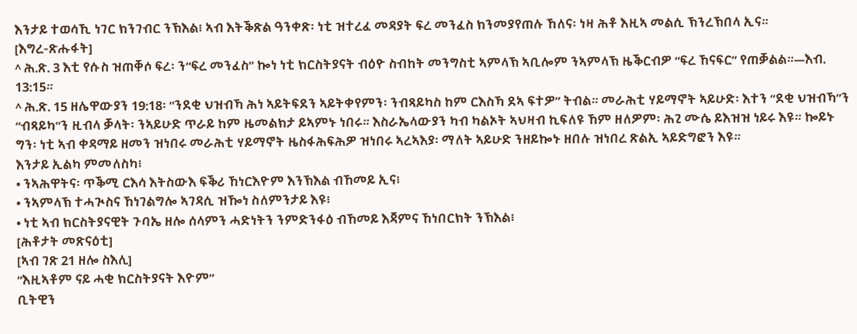እንታይ ተወሳኺ ነገር ክንገብር ንኽእል፧ ኣብ እትቕጽል ዓንቀጽ፡ ነቲ ዝተረፈ መዳያት ፍረ መንፈስ ክንመያየጠሉ ኸለና፡ ነዛ ሕቶ እዚኣ መልሲ ኽንረኽበላ ኢና።
[እግረ-ጽሑፋት]
^ ሕ.ጽ. 3 እቲ የሱስ ዝጠቐሶ ፍረ፡ ን“ፍረ መንፈስ” ኰነ ነቲ ክርስትያናት ብዕዮ ስብከት መንግስቲ ኣምላኽ ኣቢሎም ንኣምላኽ ዜቕርብዎ “ፍረ ኸናፍር” የጠቓልል።—እብ. 13:15።
^ ሕ.ጽ. 15 ዘሌዋውያን 19:18፡ “ንደቂ ህዝብኻ ሕነ ኣይትፍደን ኣይትቀየምን፡ ንብጻይካስ ከም ርእስኻ ደኣ ፍተዎ” ትብል። መራሕቲ ሃይማኖት ኣይሁድ፡ እተን “ደቂ ህዝብኻ”ን “ብጻይካ”ን ዚብላ ቓላት፡ ንኣይሁድ ጥራይ ከም ዜመልክታ ይኣምኑ ነበሩ። እስራኤላውያን ካብ ካልኦት ኣህዛብ ኪፍለዩ ኸም ዘለዎም፡ ሕጊ ሙሴ ይእዝዝ ነይሩ እዩ። ኰይኑ ግን፡ ነቲ ኣብ ቀዳማይ ዘመን ዝነበሩ መራሕቲ ሃይማኖት ዜስፋሕፍሕዎ ዝነበሩ ኣረኣእያ፡ ማለት ኣይሁድ ንዘይኰኑ ዘበሉ ዝነበረ ጽልኢ ኣይድግፎን እዩ።
እንታይ ኢልካ ምመለስካ፧
• ንኣሕዋትና፡ ጥቕሚ ርእሳ እትስውእ ፍቕሪ ኸነርእዮም እንኽእል ብኸመይ ኢና፧
• ንኣምላኽ ተሓጒስና ኸነገልግሎ ኣገዳሲ ዝዀነ ስለምንታይ እዩ፧
• ነቲ ኣብ ክርስትያናዊት ጉባኤ ዘሎ ሰላምን ሓድነትን ንምድንፋዕ ብኸመይ እጃምና ኸነበርክት ንኽእል፧
[ሕቶታት መጽናዕቲ]
[ኣብ ገጽ 21 ዘሎ ስእሊ]
“እዚኣቶም ናይ ሓቂ ክርስትያናት እዮም”
ቢትዊን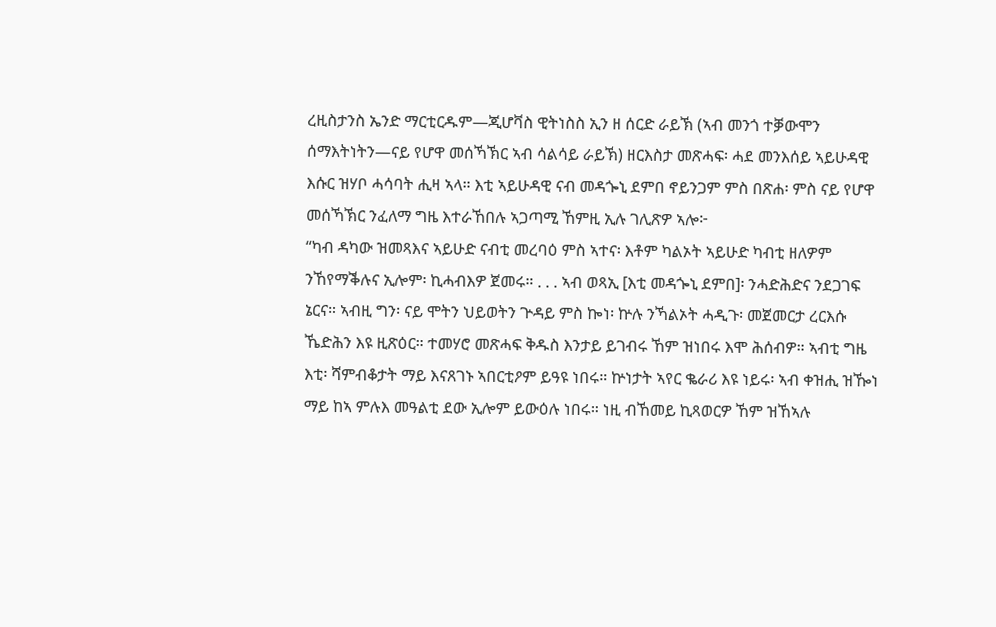ረዚስታንስ ኤንድ ማርቲርዱም—ጂሆቫስ ዊትነስስ ኢን ዘ ሰርድ ራይኽ (ኣብ መንጎ ተቓውሞን ሰማእትነትን—ናይ የሆዋ መሰኻኽር ኣብ ሳልሳይ ራይኽ) ዘርእስታ መጽሓፍ፡ ሓደ መንእሰይ ኣይሁዳዊ እሱር ዝሃቦ ሓሳባት ሒዛ ኣላ። እቲ ኣይሁዳዊ ናብ መዳጐኒ ደምበ ኖይንጋም ምስ በጽሐ፡ ምስ ናይ የሆዋ መሰኻኽር ንፈለማ ግዜ እተራኸበሉ ኣጋጣሚ ኸምዚ ኢሉ ገሊጽዎ ኣሎ፦
“ካብ ዳካው ዝመጻእና ኣይሁድ ናብቲ መረባዕ ምስ ኣተና፡ እቶም ካልኦት ኣይሁድ ካብቲ ዘለዎም ንኸየማቕሉና ኢሎም፡ ኪሓብእዎ ጀመሩ። . . . ኣብ ወጻኢ [እቲ መዳጐኒ ደምበ]፡ ንሓድሕድና ንደጋገፍ ኔርና። ኣብዚ ግን፡ ናይ ሞትን ህይወትን ጕዳይ ምስ ኰነ፡ ኵሉ ንኻልኦት ሓዲጉ፡ መጀመርታ ረርእሱ ኼድሕን እዩ ዚጽዕር። ተመሃሮ መጽሓፍ ቅዱስ እንታይ ይገብሩ ኸም ዝነበሩ እሞ ሕሰብዎ። ኣብቲ ግዜ እቲ፡ ሻምብቆታት ማይ እናጸገኑ ኣበርቲዖም ይዓዩ ነበሩ። ኵነታት ኣየር ቈራሪ እዩ ነይሩ፡ ኣብ ቀዝሒ ዝዀነ ማይ ከኣ ምሉእ መዓልቲ ደው ኢሎም ይውዕሉ ነበሩ። ነዚ ብኸመይ ኪጻወርዎ ኸም ዝኸኣሉ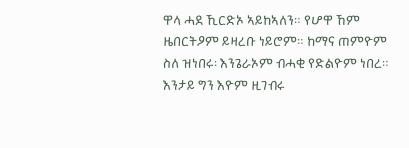ዋላ ሓደ ኺርድኦ ኣይከኣለን። የሆዋ ኸም ዜበርትዖም ይዛረቡ ነይሮም። ከማና ጠምዮም ስለ ዝነበሩ፡ እንጌራኦም ብሓቂ የድልዮም ነበረ። እንታይ ግን እዮም ዚገብሩ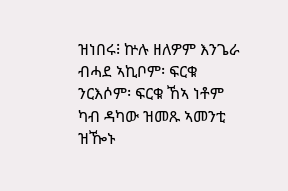ዝነበሩ፧ ኵሉ ዘለዎም እንጌራ ብሓደ ኣኪቦም፡ ፍርቁ ንርእሶም፡ ፍርቁ ኸኣ ነቶም ካብ ዳካው ዝመጹ ኣመንቲ ዝዀኑ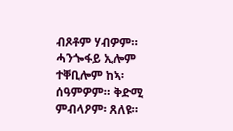ብጾቶም ሃብዎም። ሓንጐፋይ ኢሎም ተቐቢሎም ከኣ፡ ሰዓምዎም። ቅድሚ ምብላዖም፡ ጸለዩ።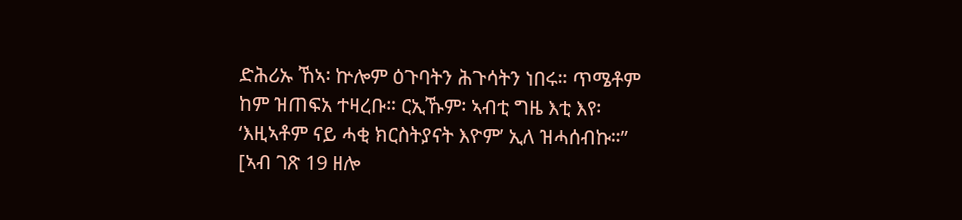ድሕሪኡ ኸኣ፡ ኵሎም ዕጉባትን ሕጉሳትን ነበሩ። ጥሜቶም ከም ዝጠፍአ ተዛረቡ። ርኢኹም፡ ኣብቲ ግዜ እቲ እየ፡ ‘እዚኣቶም ናይ ሓቂ ክርስትያናት እዮም’ ኢለ ዝሓሰብኩ።”
[ኣብ ገጽ 19 ዘሎ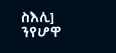ስእሊ]
ንየሆዋ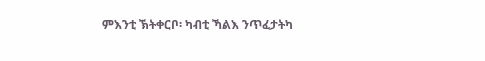ምእንቲ ኽትቀርቦ፡ ካብቲ ኻልእ ንጥፈታትካ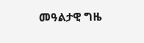መዓልታዊ ግዜ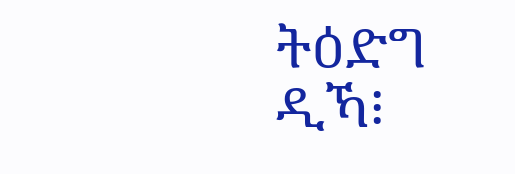ትዕድግ ዲኻ፧